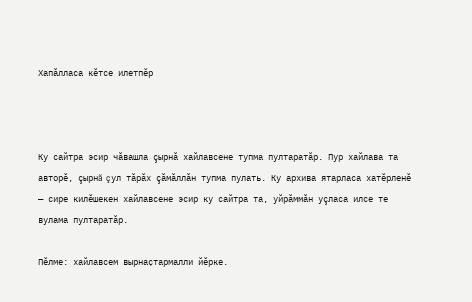Хапăлласа кĕтсе илетпĕр



Ку сайтра эсир чăвашла çырнă хайлавсене тупма пултаратăр. Пур хайлава та авторĕ, çырнă çул тăрăх çăмăллăн тупма пулать. Ку архива ятарласа хатĕрленĕ — сире килĕшекен хайлавсене эсир ку сайтра та, уйрăммăн уçласа илсе те вулама пултаратăр.

Пӗлме: хайлавсем вырнаҫтармалли йӗрке.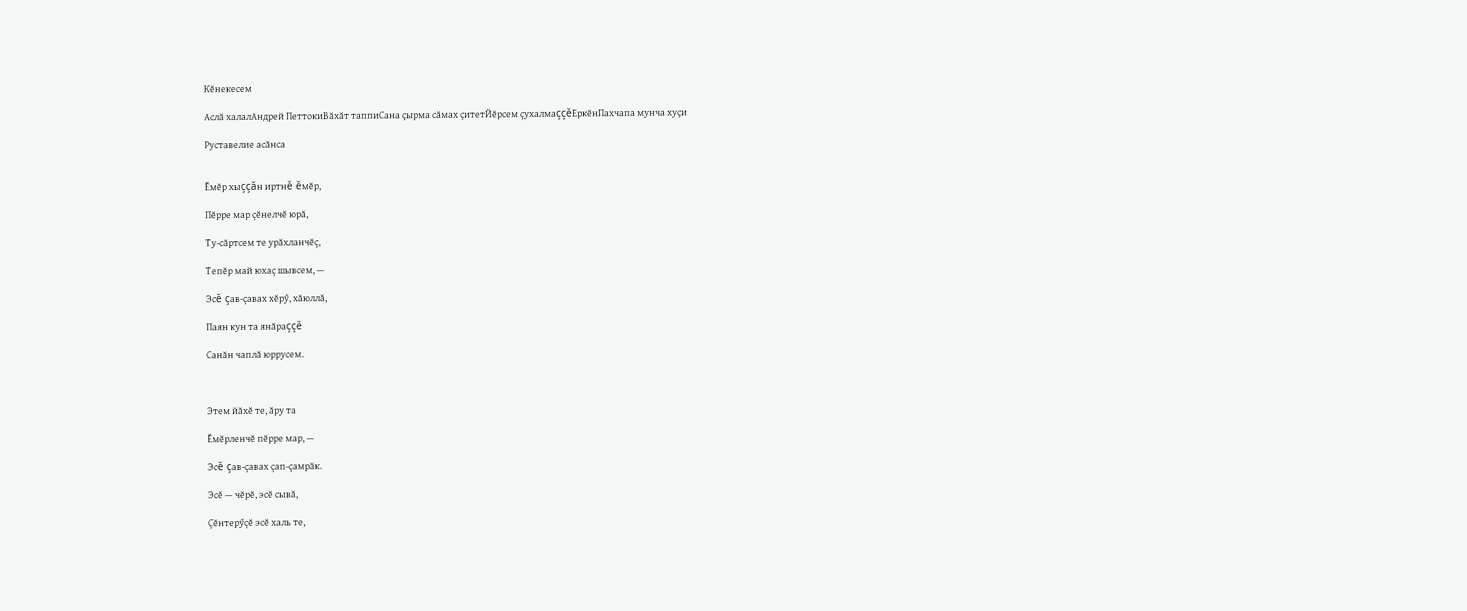Кĕнекесем

Аслă халалАндрей ПеттокиВăхăт таппиСана ҫырма сӑмах ҫитетЙĕрсем çухалмаççĕЕркӗнПахчапа мунча хуҫи

Руставелие асăнса


Ĕмĕр хыççăн иртнĕ ĕмĕр,

Пĕрре мар çĕнелчĕ юрă,

Ту-сăртсем те урăхланчĕç,

Тепĕр май юхаç шывсем, —

Эсĕ çав-çавах хĕрӳ, хăюллă,

Паян кун та янăраççĕ

Санăн чаплă юррусем.



Этем йăхĕ те, ăру та

Ĕмĕрленчĕ пĕрре мар, —

Эсĕ çав-çавах çап-çамрăк.

Эсĕ — чĕрĕ, эсĕ сывă,

Çĕнтерӳçĕ эсĕ халь те,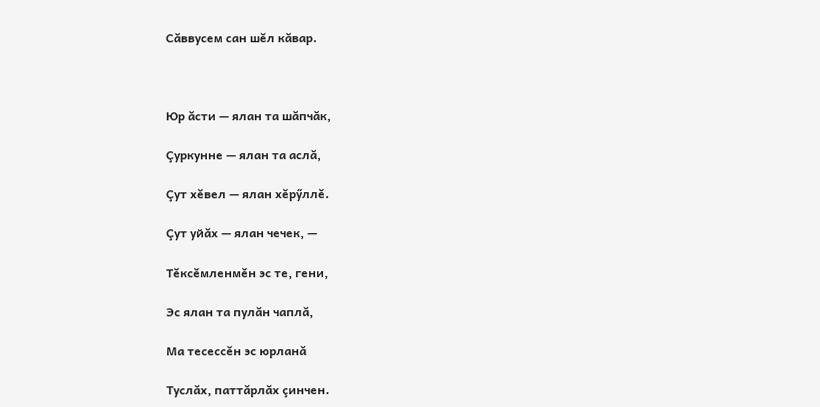Сăввусем сан шĕл кăвар.



Юр ăсти — ялан та шăпчăк,

Çуркунне — ялан та аслă,

Çут хĕвел — ялан хĕрӳллĕ.

Çут уйăх — ялан чечек, —

Тĕксĕмленмĕн эс те, гени,

Эс ялан та пулăн чаплă,

Ма тесессĕн эс юрланă

Туслăх, паттăрлăх çинчен.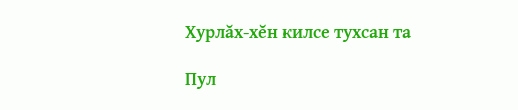Хурлăх-хĕн килсе тухсан та

Пул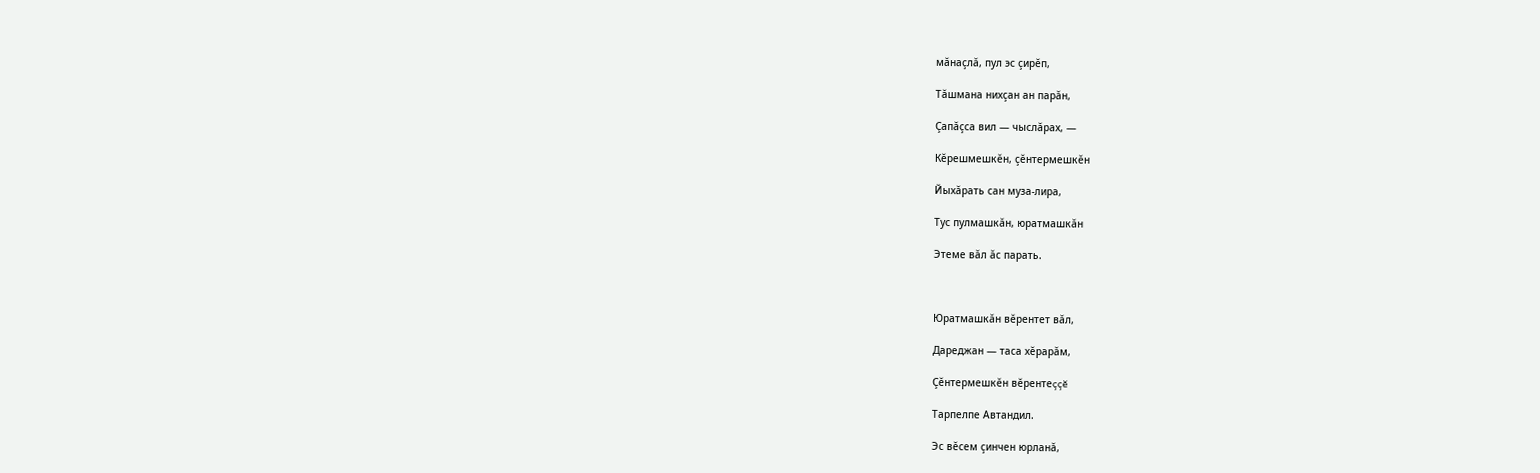мăнаçлă, пул эс çирĕп,

Тăшмана нихçан ан парăн,

Çапăçса вил — чыслăрах, —

Кĕрешмешкĕн, çĕнтермешкĕн

Йыхăрать сан муза-лира,

Тус пулмашкăн, юратмашкăн

Этеме вăл ăс парать.



Юратмашкăн вĕрентет вăл,

Дареджан — таса хĕрарăм,

Çĕнтермешкĕн вĕрентеççĕ

Тарпелпе Автандил.

Эс вĕсем çинчен юрланă,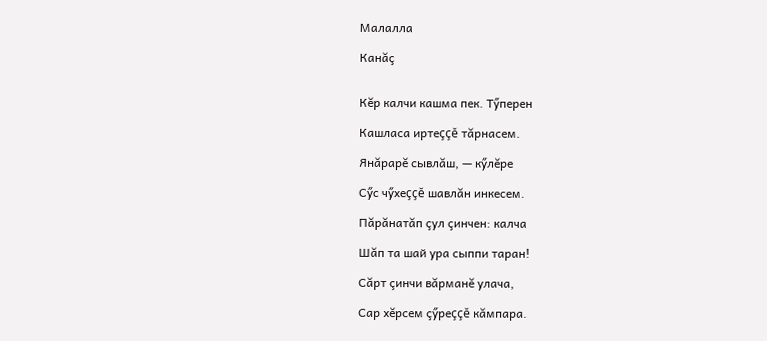Малалла

Канăç


Кĕр калчи кашма пек. Тӳперен

Кашласа иртеççĕ тăрнасем.

Янăрарĕ сывлăш, — кӳлĕре

Сӳс чӳхеççĕ шавлăн инкесем.

Пăрăнатăп çул çинчен: калча

Шăп та шай ура сыппи таран!

Сăрт çинчи вăрманĕ улача,

Сар хĕрсем çӳреççĕ кăмпара.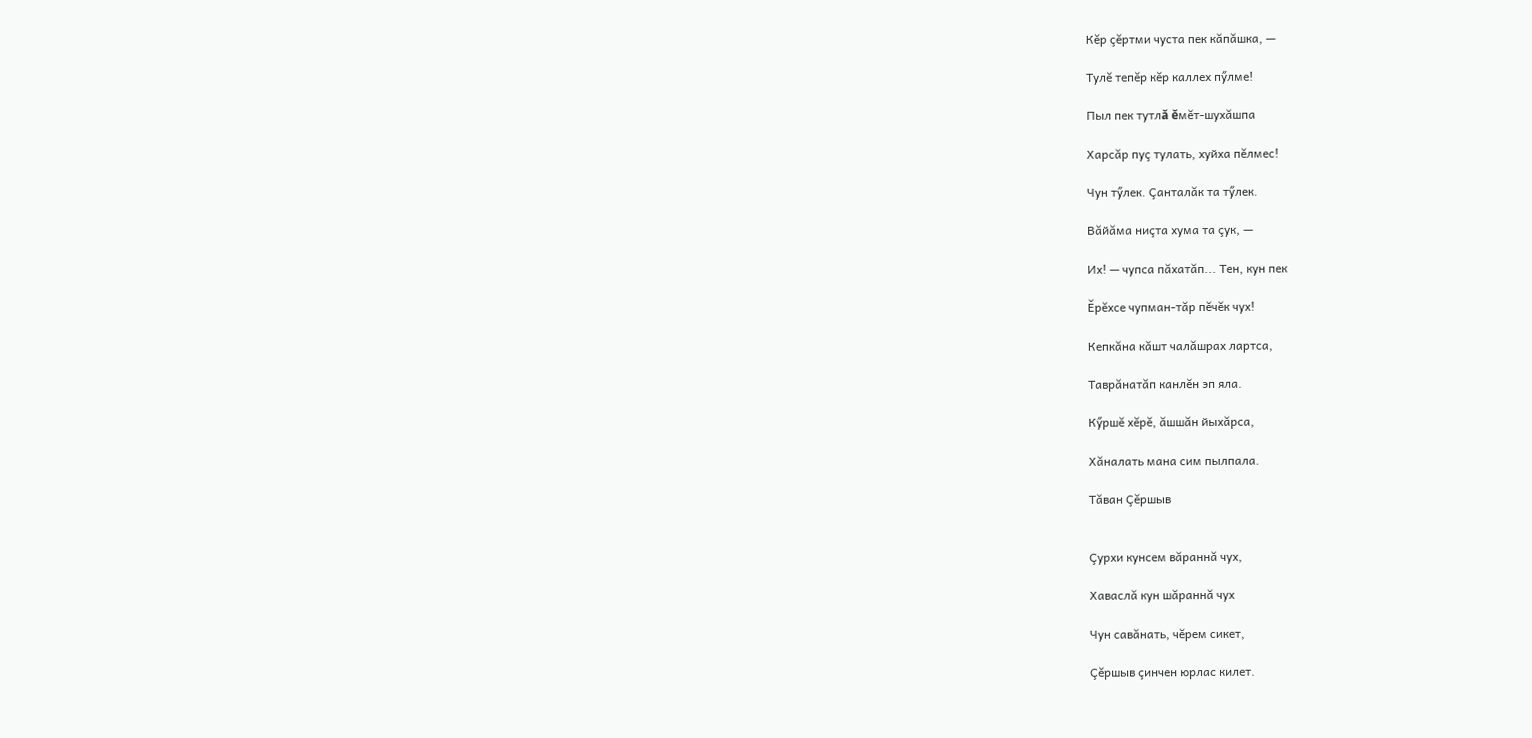Кĕр çĕртми чуста пек кăпăшка, —

Тулĕ тепĕр кĕр каллех пӳлме!

Пыл пек тутлă ĕмĕт-шухăшпа

Харсăр пуç тулать, хуйха пĕлмес!

Чун тӳлек. Çанталăк та тӳлек.

Вăйăма ниçта хума та çук, —

Их! — чупса пăхатăп... Тен, кун пек

Ĕрĕхсе чупман-тăр пĕчĕк чух!

Кепкăна кăшт чалăшрах лартса,

Таврăнатăп канлĕн эп яла.

Кӳршĕ хĕрĕ, ăшшăн йыхăрса,

Хăналать мана сим пылпала.

Тăван Çĕршыв


Çурхи кунсем вăраннă чух,

Хаваслă кун шăраннă чух

Чун савăнать, чĕрем сикет,

Çĕршыв çинчен юрлас килет.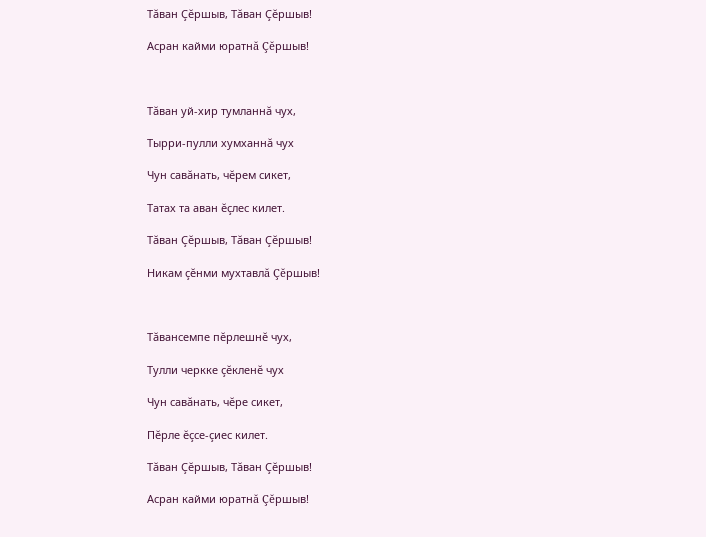Тăван Çĕршыв, Тăван Çĕршыв!

Асран кайми юратнă Çĕршыв!



Тăван уй-хир тумланнă чух,

Тырри-пулли хумханнă чух

Чун савăнать, чĕрем сикет,

Татах та аван ĕçлес килет.

Тăван Çĕршыв, Тăван Çĕршыв!

Никам çĕнми мухтавлă Çĕршыв!



Тăвансемпе пĕрлешнĕ чух,

Тулли черкке çĕкленĕ чух

Чун савăнать, чĕре сикет,

Пĕрле ĕçсе-çиес килет.

Тăван Çĕршыв, Тăван Çĕршыв!

Асран кайми юратнă Çĕршыв!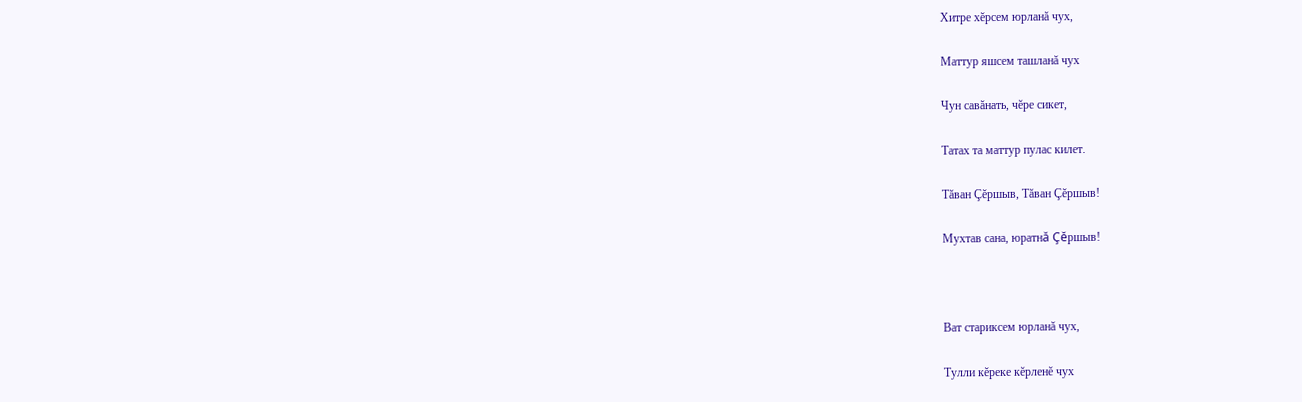Хитре хĕрсем юрланă чух,

Маттур яшсем ташланă чух

Чун савăнать, чĕре сикет,

Татах та маттур пулас килет.

Тăван Çĕршыв, Тăван Çĕршыв!

Мухтав сана, юратнă Çĕршыв!



Ват стариксем юрланă чух,

Тулли кĕреке кĕрленĕ чух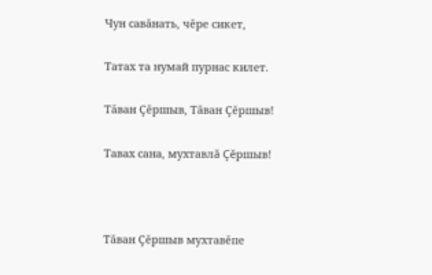Чун савăнать, чĕре сикет,

Татах та нумай пурнас килет.

Тăван Çĕршыв, Тăван Çĕршыв!

Тавах сана, мухтавлă Çĕршыв!



Тăван Çĕршыв мухтавĕпе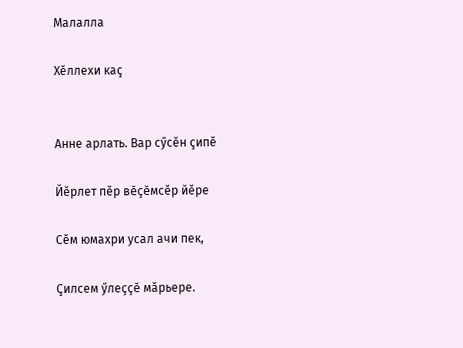Малалла

Хĕллехи каç


Анне арлать. Вар сӳсĕн çипĕ

Йĕрлет пĕр вĕçĕмсĕр йĕре

Сĕм юмахри усал ачи пек,

Çилсем ӳлеççĕ мăрьере.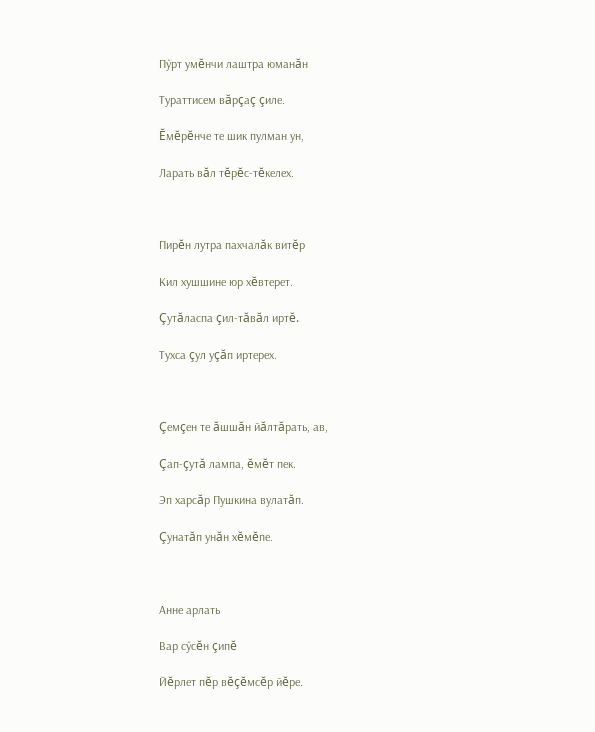Пӳрт умĕнчи лаштра юманăн

Тураттисем вăрçаç çиле.

Ĕмĕрĕнче те шик пулман ун,

Ларать вăл тĕрĕс-тĕкелех.



Пирĕн лутра пахчалăк витĕр

Кил хушшине юр хĕвтерет.

Çутăласпа çил-тăвăл иртĕ.

Тухса çул уçăп иртерех.



Çемçен те ăшшăн йăлтăрать, ав,

Çап-çутă лампа, ĕмĕт пек.

Эп харсăр Пушкина вулатăп.

Çунатăп унăн хĕмĕпе.



Анне арлать

Вар сӳсĕн çипĕ

Йĕрлет пĕр вĕçĕмсĕр йĕре.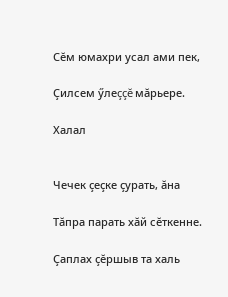Сĕм юмахри усал ами пек,

Çилсем ӳлеççĕ мăрьере.

Халал


Чечек çеçке çурать, ăна

Тăпра парать хăй сĕткенне.

Çаплах çĕршыв та халь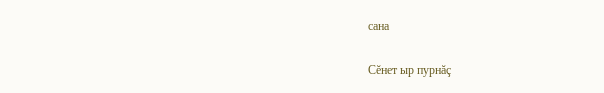сана

Сĕнет ыр пурнăç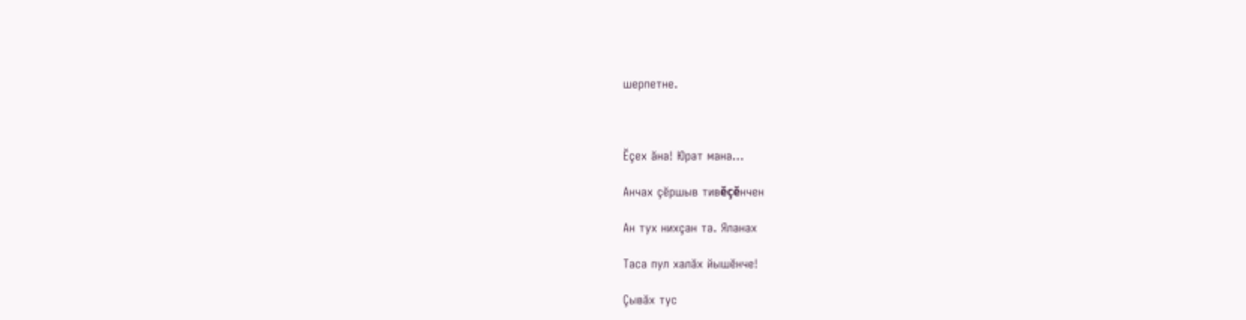шерпетне.



Ĕçех ăна! Юрат мана...

Анчах çĕршыв тивĕçĕнчен

Ан тух нихçан та. Яланах

Таса пул халăх йышĕнче!

Çывăх тус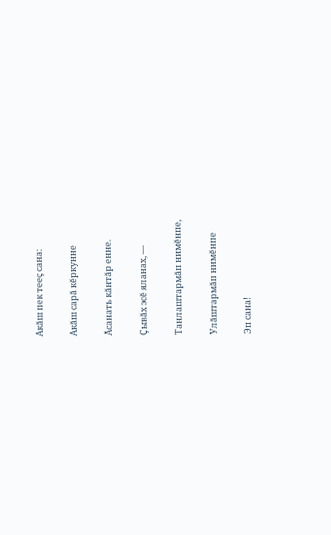Акăш пек тееç сана:

Акăш сарă кĕркунне

Ăсанать кăнтăр енне.

Çывăх эсĕ яланах, —

Танлаштармăп нимĕнпе,

Улăштармăп нимĕнпе

Эп сана!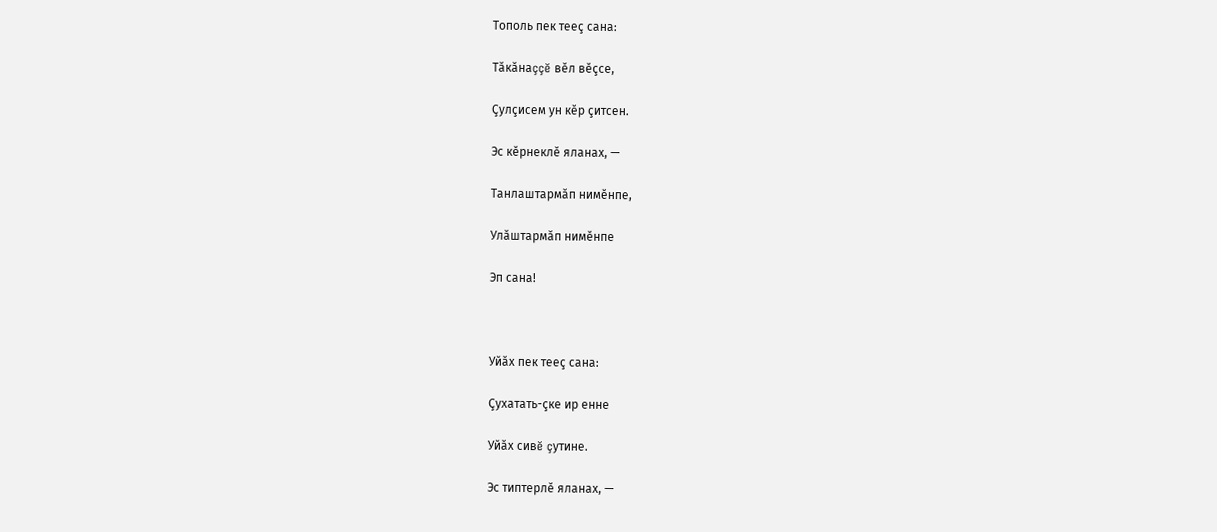Тополь пек тееç сана:

Тăкăнаççĕ вĕл вĕçсе,

Çулçисем ун кĕр çитсен.

Эс кĕрнеклĕ яланах, —

Танлаштармăп нимĕнпе,

Улăштармăп нимĕнпе

Эп сана!



Уйăх пек тееç сана:

Çухатать-çке ир енне

Уйăх сивĕ çутине.

Эс типтерлĕ яланах, —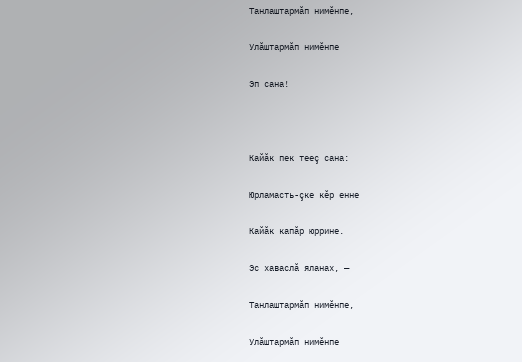Танлаштармăп нимĕнпе,

Улăштармăп нимĕнпе

Эп сана!



Кайăк пек тееç сана:

Юрламасть-çке кĕр енне

Кайăк капăр юррине.

Эс хаваслă яланах, —

Танлаштармăп нимĕнпе,

Улăштармăп нимĕнпе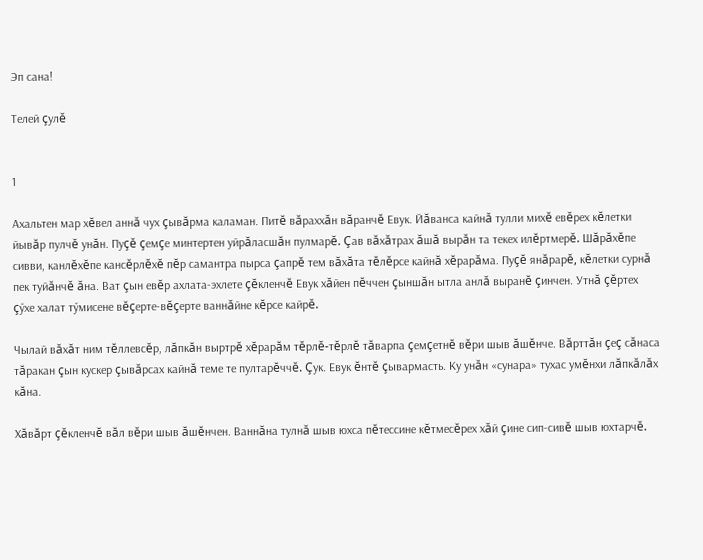Эп сана!

Телей çулĕ


1

Ахальтен мар хĕвел аннă чух çывăрма каламан. Питĕ вăраххăн вăранчĕ Евук. Йăванса кайнă тулли михĕ евĕрех кĕлетки йывăр пулчĕ унăн. Пуçĕ çемçе минтертен уйрăласшăн пулмарĕ. Çав вăхăтрах ăшă вырăн та текех илĕртмерĕ. Шăрăхĕпе сивви, канлĕхĕпе кансĕрлĕхĕ пĕр самантра пырса çапрĕ тем вăхăта тĕлĕрсе кайнă хĕрарăма. Пуçĕ янăрарĕ, кĕлетки сурнă пек туйăнчĕ ăна. Ват çын евĕр ахлата-эхлете çĕкленчĕ Евук хăйен пĕччен çыншăн ытла анлă выранĕ çинчен. Утнă çĕртех çӳхе халат тӳмисене вĕçерте-вĕçерте ваннăйне кĕрсе кайрĕ.

Чылай вăхăт ним тĕллевсĕр, лăпкăн выртрĕ хĕрарăм тĕрлĕ-тĕрлĕ тăварпа çемçетнĕ вĕри шыв ăшĕнче. Вăрттăн çеç сăнаса тăракан çын кускер çывăрсах кайнă теме те пултарĕччĕ. Çук. Евук ĕнтĕ çывармасть. Ку унăн «сунара» тухас умĕнхи лăпкăлăх кăна.

Хăвăрт çĕкленчĕ вăл вĕри шыв ăшĕнчен. Ваннăна тулнă шыв юхса пĕтессине кĕтмесĕрех хăй çине сип-сивĕ шыв юхтарчĕ.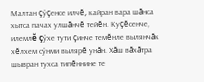Малтан çӳçенсе илчĕ, кайран вара шăнса хытса пачах улшăнчĕ тейĕн. Куçĕсенче, илемлĕ çӳхе тути çинче темĕнле вылянчăк хĕлхем сӳнми вылярĕ унăн. Хăш вăхăтра шывран тухса типĕннине те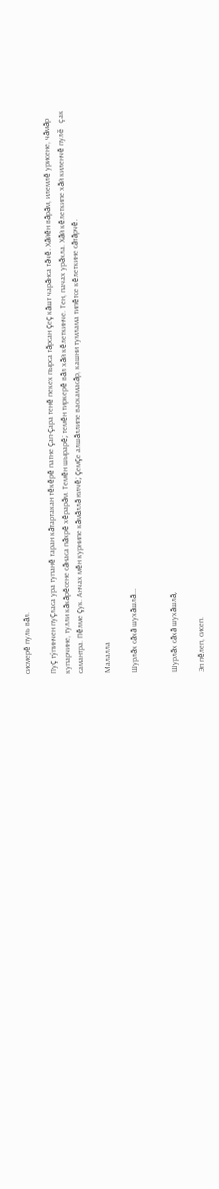сисмерĕ пуль вăл.

Пуç тӳпинчен пуçласа ура тупанĕ таран кăтартакан тĕкĕрĕ патне çап-çара тенĕ пекех пырса тăрсан çеç кăшт чарăнса тăчĕ. Хăйĕн вăрăм, илемлĕ урисене, чăмăр купарчине, тулли кăкăрĕсене сăнаса пăхрĕ хĕрарăм. Темĕн шырарĕ; темĕн тиркерĕ вăл хăй кĕлеткинче. Тен, пачах урăхла. Хăй кĕлеткипе хăй киленчĕ пулĕ çак самантра. Пĕлме çук. Анчах мĕн курнипе кăмăллă юлчĕ; çемçе алшăллипе васкамасăр, кашни тумлама типĕтсе кĕлеткине сăтăрчĕ.

Малалла

Шурлăх сăхă шухăшлă...


Шурлăх сăхă шухăшлă,

Эп пĕлеп, сисеп.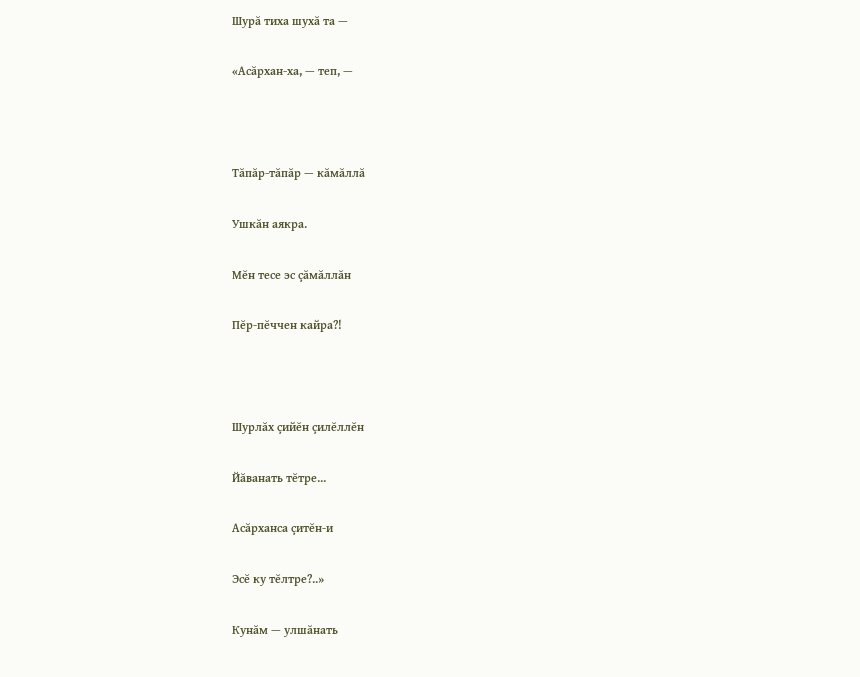Шурă тиха шухă та —

«Асăрхан-ха, — теп, —



Тăпăр-тăпăр — кăмăллă

Ушкăн аякра.

Мĕн тесе эс çăмăллăн

Пĕр-пĕччен кайра?!



Шурлăх çийĕн çилĕллĕн

Йăванать тĕтре...

Асăрханса çитĕн-и

Эсĕ ку тĕлтре?..»

Кунăм — улшăнать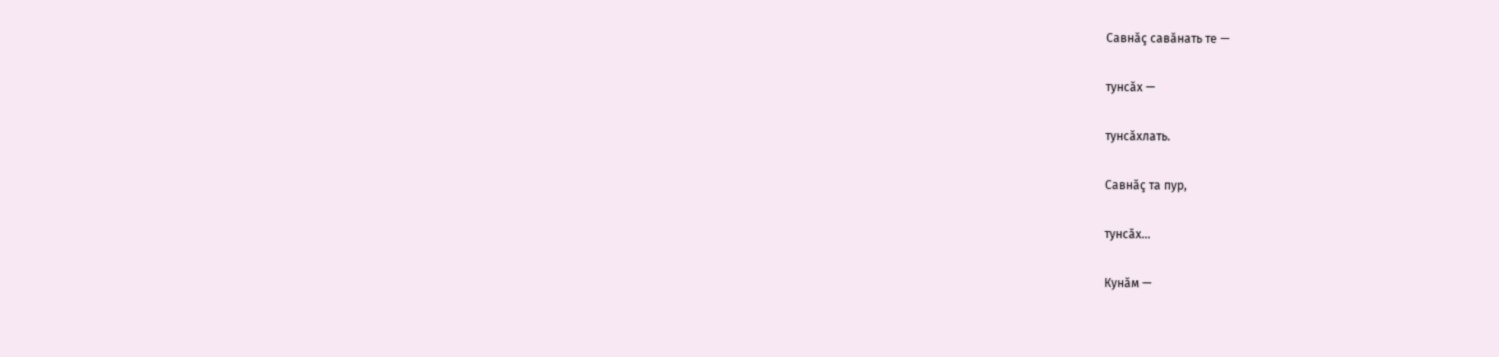Савнăç савăнать те —

тунсăх —

тунсăхлать.

Савнăç та пур,

тунсăх...

Кунăм —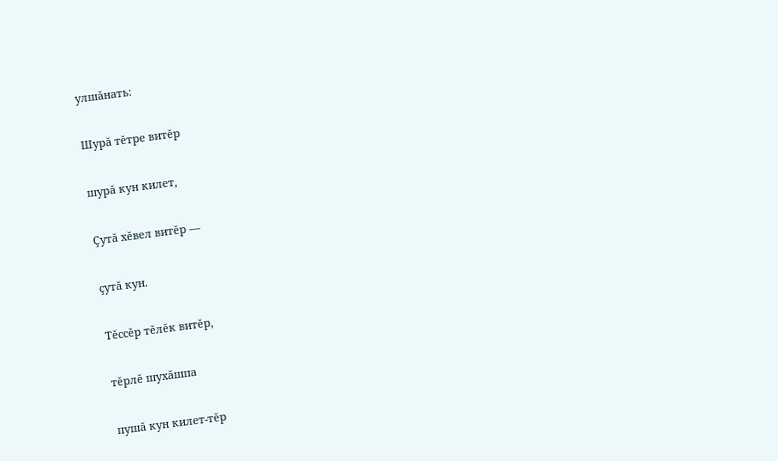улшăнать:

Шурă тĕтре витĕр

шурă кун килет,

Çутă хĕвел витĕр —

çутă кун.

Тĕссĕр тĕлĕк витĕр,

тĕрлĕ шухăшпа

пушă кун килет-тĕр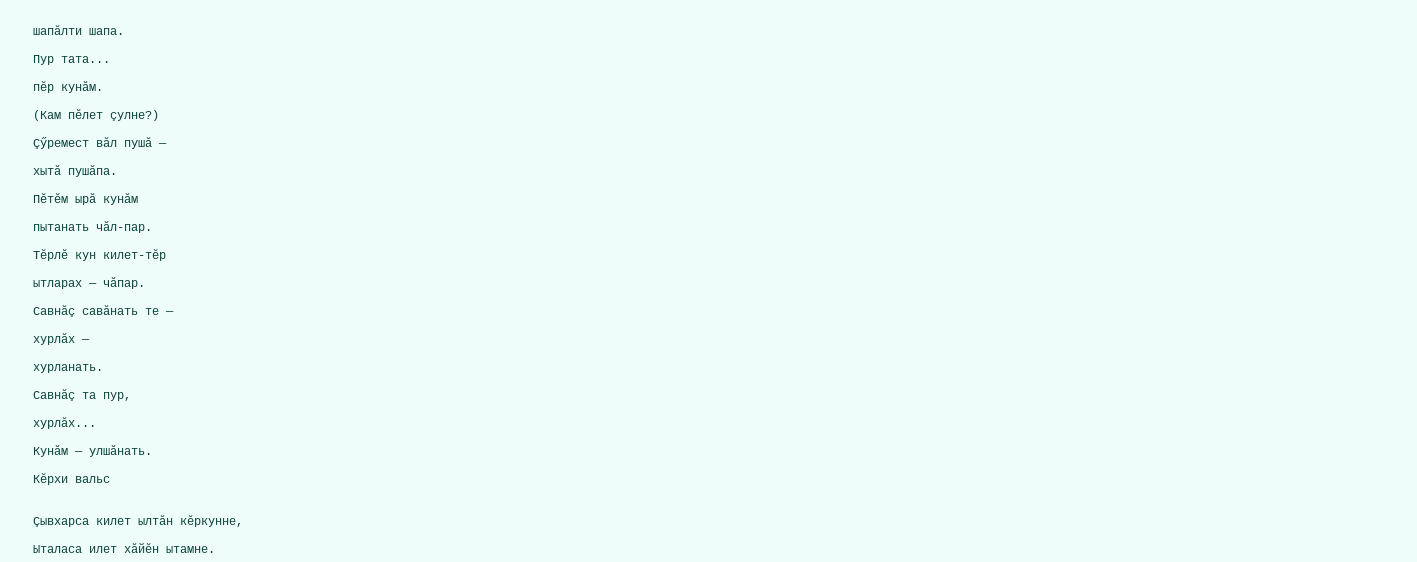шапăлти шапа.

Пур тата...

пĕр кунăм.

(Кам пĕлет çулне?)

Çӳремест вăл пушă —

хытă пушăпа.

Пĕтĕм ырă кунăм

пытанать чăл-пар.

Тĕрлĕ кун килет-тĕр

ытларах — чăпар.

Савнăç савăнать те —

хурлăх —

хурланать.

Савнăç та пур,

хурлăх...

Кунăм — улшăнать.

Кĕрхи вальс


Çывхарса килет ылтăн кĕркунне,

Ыталаса илет хăйĕн ытамне.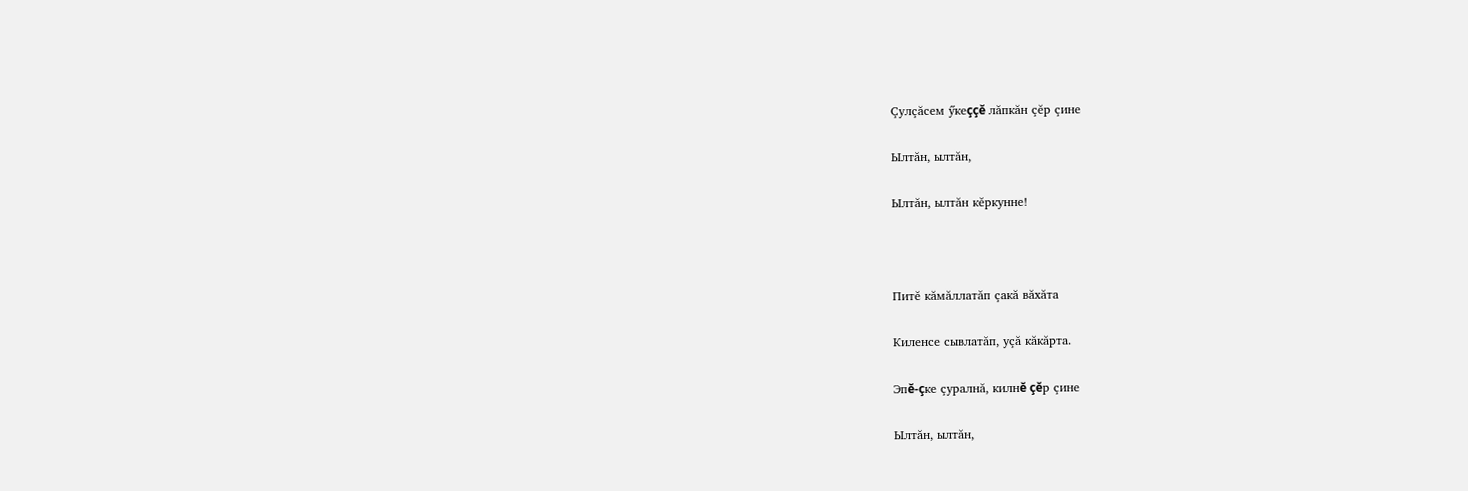Çулçăсем ӳкеççĕ лăпкăн çĕр çине

Ылтăн, ылтăн,

Ылтăн, ылтăн кĕркунне!



Питĕ кăмăллатăп çакă вăхăта

Киленсе сывлатăп, уçă кăкăрта.

Эпĕ-çке çуралнă, килнĕ çĕр çине

Ылтăн, ылтăн,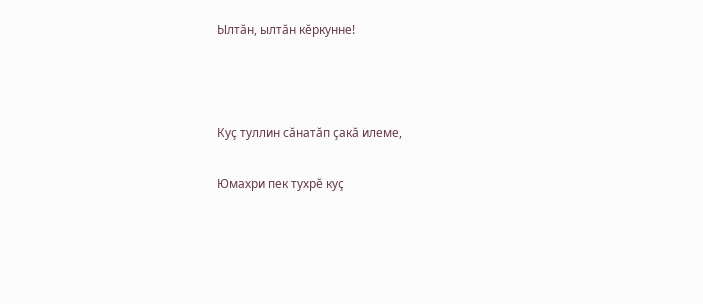Ылтăн, ылтăн кĕркунне!



Куç туллин сăнатăп çакă илеме,

Юмахри пек тухрĕ куç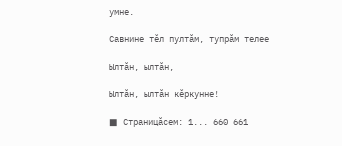умне.

Савнине тĕл пултăм, тупрăм телее

Ылтăн, ылтăн,

Ылтăн, ылтăн кĕркунне!

■ Страницăсем: 1... 660 661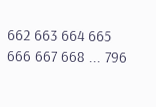662 663 664 665 666 667 668 ... 796